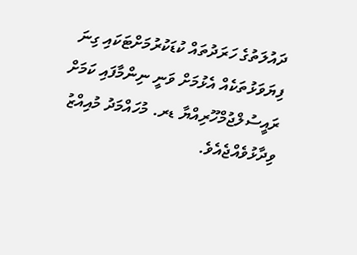ދައުލަތުގެ ހަރަދުތައް ކުޑަކުރުމަށްޓަކައި ގިނަ ފިޔަވަޅުތަކެއް އެޅުމަށް ވަނީ ނިންމާފައި ކަމަށް ރައީސުލްޖުމްހޫރިއްޔާ ޑރ. މުހައްމަދު މުއިއްޒު ވިދާޅުވެއްޖެއެވެ.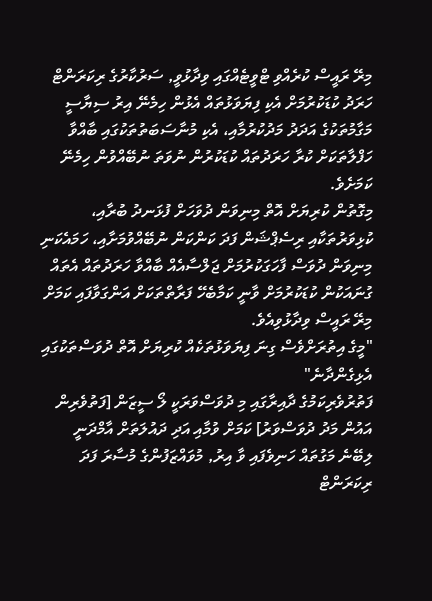މިރޭ ރައީސް ކުރެއްވި ޓްވީޓެއްގައި ވިދާޅުވީ, ސަރުކާރުގެ ރިކަރަންޓް ހަރަދު ކުޑަކުރުމަށް އެކި ފިޔަވަޅުތައް އެޅުން ހިމެނޭ އިރު ސިޔާސީ މަގާމުތަކުގެ އަދަދު މަދުކުރުމާއި، އެކި މުނާސަބަތުތަކުގައި ބާއްވާ ހަފްލާތަކަށް ކުރާ ހަރަދުތައް ކުޑަކުރުން ނުވަތަ ނުބޭއްވުން ހިމެނޭ ކަމަށެވެ.
މިގޮތުން ކުރިޔަށް އޮތް މިނިވަން ދުވަހަށް ފުޅަނދު ބުރާއި، ކުޅިވަރުތަކާއި ރިސެޕްޝަން ފަދަ ކަންކަން ނުބޭއްވުމަށާއި، ހަމައެކަނި މިނިވަން ދުވަސް ފާހަގަކުރުމަށް ޖަލްސާއެއް ބާއްވާ ހަރަދުތައް އެތައް ގުނައަކުން ކުޑަކުރުމަށް ވާނީ ކަމާބެހޭ ފަރާތްތަކަށް އަންގަވާފައި ކަމަށް މިރޭ ރައީސް ވިދާޅުވިއެވެ.
"މީގެ އިތުރަށްވެސް ގިނަ ފިޔަވަޅުތަކެއް ކުރިޔަށް އޮތް ދުވަސްތަކުގައި އެޅިގެންދާނެ"
ފަތުރުވެރިކަމުގެ ދާއިރާގައި މި ދުވަސްވަރަކީ ލޯ ސީޒަން [ފަތުވެރިން އައުން މަދު ދުވަސްވަރު] ކަމަށް ވުމާއި އަދި ދައުލަތަށް އާމްދަނީ ލިބޭނެ މަގުތައް ހަނިވެފައި ވާ އިރު, މުވައްޒަފުންގެ މުސާރަ ފަދަ ރިކަރަންޓް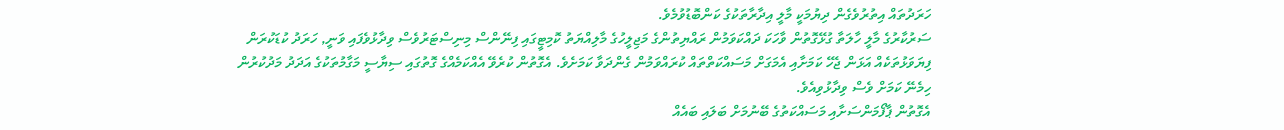ހަރަދުތައް އިތުރުވެގެން ދިޔުމަކީ މާލީ އިދާރާތަކުގެ ކަންބޮޑުވުމެވެ.
ސަރުކާރުގެ މާލީ ހާލަތާ ގުޅޭގޮތުން ވާހަކަ ދައްކަވަމުން ރައްޔިތުންގެ މަޖިލީހުގެ މާލިއްޔަތު ކޮމިޓީގައި ފިނޭންސް މިނިސްޓަރުވެސް ވިދާޅުވެފައި ވަނީ, ހަރަދު ކުޑަކުރަން ފިޔަވަޅުތަކެއް އަޅަން ޖެހޭ ކަމަށާއި އެމަގަށް މަސައްކަތްތައް ކުރައްވަމުން ގެންދަވާ ކަމަށެވެ. އެގޮތުން ކުރެވޭ އެއްކަމެއްގެ ގޮތުގައި ސިޔާސީ މަގާމުތަކުގެ އަދަދު މަދުކުރުން ހިމެނޭ ކަމަށް ވެސް ވިދާޅުވިއެވެ.
އެގޮތުން ޕާފޯމަންސަށާއި މަސައްކަތުގެ ބޭނުމަށް ބަލައި ބައެއް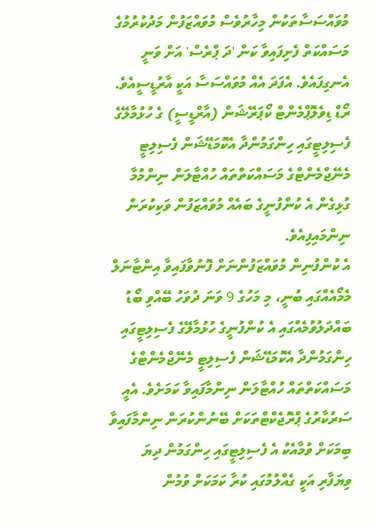މުވައްސަސާތަކުން މިހާރުވެސް މުވައްޒަފުން މަދުކުރުމުގެ މަސައްކަތް ފެށިފައިވާ ކަން 'ދަ ޕްރެސް' އަށް ވަނީ އެނގިފައެވެ. އެފަދަ އެއް މުވައްސަސާ އަކީ އާރުޑީސީއެވެ.
ރޯޑް ޑިވެލޮޕްމެންޓް ކޯޕަރޭޝަން (އާރްޑީސީ) ގެ ހުޅުމާލޭގެ ފެސިލިޓީގައި ހިންގަމުންދާ އެކޮމަޑޭޝަން ފެސިލިޓީ މެނޭޖްމެންޓްގެ މަސައްކަތްތައް ހުއްޓާލަން ނިންމުމާ ގުޅިގެން އެ ކުންފުނީގެ ބައެއް މުވައްޒަފުން ވަކިކުރަން ނިންމައިފިއެވެ.
އެ ކުންފުނިން މުވައްޒަފުންނަށް ފޮނުވާފައިވާ އިންޓާނަލް މެމޯއެއްގައި ބުނީ، މި މަހުގެ 9 ވަނަ ދުވަހު ބޭއްވި ބޯޑު ބައްދަލުވުމެއްގައި އެ ކުންފުނީގެ ހުޅުމާލޭގެ ފެސިލިޓީގައި ހިންގަމުންދާ އެކޮމަޑޭޝަން ފެސިލިޓީ މެނޭޖްމެންޓްގެ މަސައްކަތްތައް ހުއްޓާލަން ނިންމާފައިވާ ކަމަށެވެ. އެއީ ސަރުކާރުގެ ޕްރޮޖެކްޓްތަކަށް ބޭނުންކުރަން ނިންމާފައިވާ ބިމަކަށް ވުމާއެކު އެ ފެސިލިޓީގައި ހިންގަމުން ދިޔަ ވިޔަފާރި އަކީ ގެއްލުމުގައި ކުރާ ކަމަކަށް ވުމުން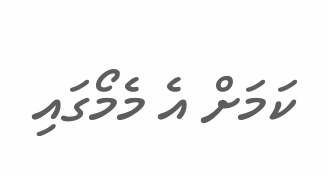ކަމަށް އެ މެމޯގައި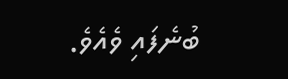ބުނެފައި ވެއެވެ.